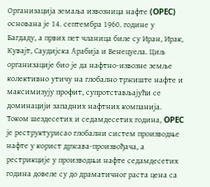Организација земаља извозница нафте (OPEC) основана је 14. септембра 1960. године у Багдаду, а првих пет чланица биле су Иран, Ирак, Кувајт, Саудијска Арабија и Венецуела. Циљ организације био је да нафтно-извозне земље колективно утичу на глобално тржиште нафте и максимизују профит, супротстављајући се доминацији западних нафтних компанија. Током шездесетих и седамдесетих година, OPEC је реструктурисао глобални систем производње нафте у корист држава-произвођача, а рестрикције у производњи нафте седамдесетих година довеле су до драматичног раста цена са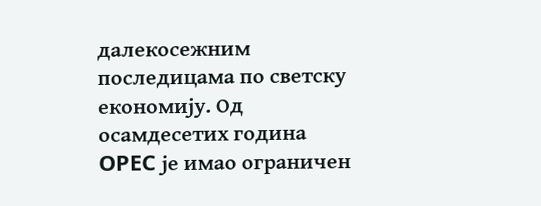далекосежним последицама по светску економију. Од осамдесетих година OPEC је имао ограничен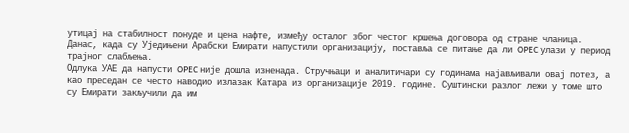утицај на стабилност понуде и цена нафте, између осталог због честог кршења договора од стране чланица. Данас, када су Уједињени Арабски Емирати напустили организацију, поставља се питање да ли OPEC улази у период трајног слабљења.
Одлука УАЕ да напусти OPEC није дошла изненада. Стручњаци и аналитичари су годинама најављивали овај потез, а као преседан се често наводио излазак Катара из организације 2019. године. Суштински разлог лежи у томе што су Емирати закључили да им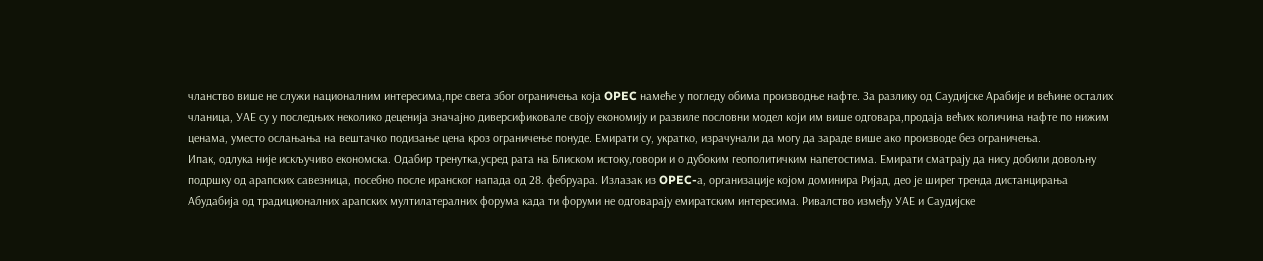чланство више не служи националним интересима,пре свега због ограничења која OPEC намеће у погледу обима производње нафте. За разлику од Саудијске Арабије и већине осталих чланица, УАЕ су у последњих неколико деценија значајно диверсификовале своју економију и развиле пословни модел који им више одговара,продаја већих количина нафте по нижим ценама, уместо ослањања на вештачко подизање цена кроз ограничење понуде. Емирати су, укратко, израчунали да могу да зараде више ако производе без ограничења.
Ипак, одлука није искључиво економска. Одабир тренутка,усред рата на Блиском истоку,говори и о дубоким геополитичким напетостима. Емирати сматрају да нису добили довољну подршку од арапских савезница, посебно после иранског напада од 28. фебруара. Излазак из OPEC-а, организације којом доминира Ријад, део је ширег тренда дистанцирања Абудабија од традиционалних арапских мултилатералних форума када ти форуми не одговарају емиратским интересима. Ривалство између УАЕ и Саудијске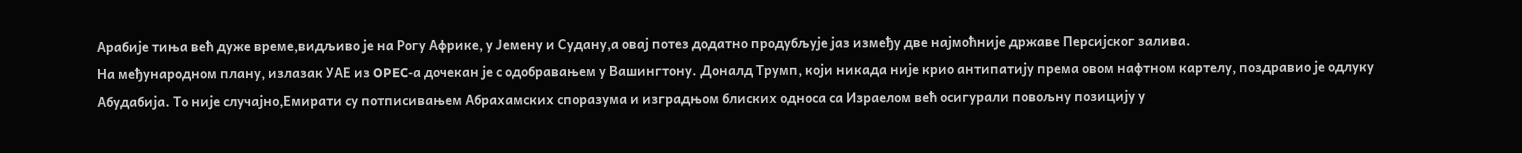Арабије тиња већ дуже време,видљиво је на Рогу Африке, у Јемену и Судану,а овај потез додатно продубљује јаз између две најмоћније државе Персијског залива.
На међународном плану, излазак УАЕ из OPEC-а дочекан је с одобравањем у Вашингтону. Доналд Трумп, који никада није крио антипатију према овом нафтном картелу, поздравио је одлуку Абудабија. То није случајно,Емирати су потписивањем Абрахамских споразума и изградњом блиских односа са Израелом већ осигурали повољну позицију у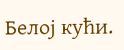Белој кући.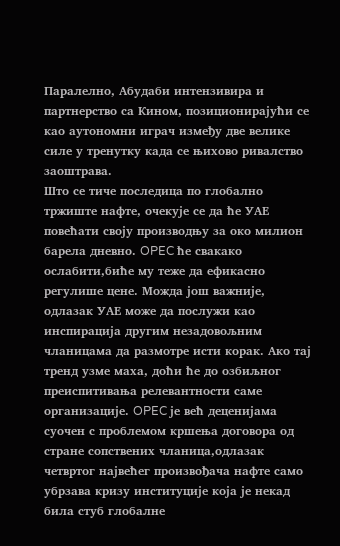Паралелно, Абудаби интензивира и партнерство са Кином, позиционирајући се као аутономни играч између две велике силе у тренутку када се њихово ривалство заоштрава.
Што се тиче последица по глобално тржиште нафте, очекује се да ће УАЕ повећати своју производњу за око милион барела дневно. OPEC ће свакако ослабити,биће му теже да ефикасно регулише цене. Можда још важније, одлазак УАЕ може да послужи као инспирација другим незадовољним чланицама да размотре исти корак. Ако тај тренд узме маха, доћи ће до озбиљног преиспитивања релевантности саме организације. OPEC је већ деценијама суочен с проблемом кршења договора од стране сопствених чланица,одлазак четвртог највећег произвођача нафте само убрзава кризу институције која је некад била стуб глобалне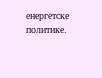енергетске политике.